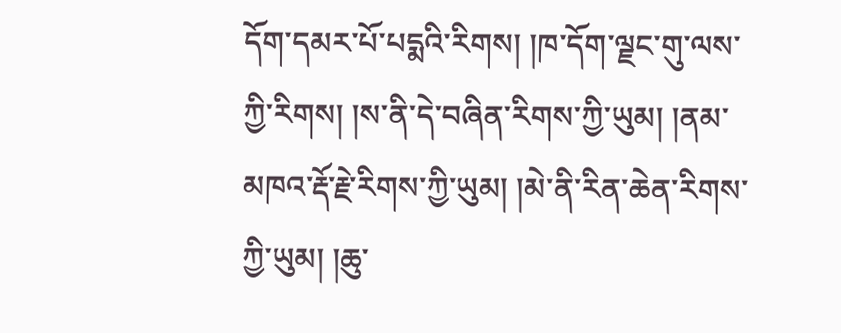དོག་དམར་པོ་པདྨའི་རིགས། །ཁ་དོག་ལྗང་གུ་ལས་ཀྱི་རིགས། །ས་ནི་དེ་བཞིན་རིགས་ཀྱི་ཡུམ། །ནམ་མཁའ་རྡོ་རྗེ་རིགས་ཀྱི་ཡུམ། །མེ་ནི་རིན་ཆེན་རིགས་ཀྱི་ཡུམ། །ཆུ་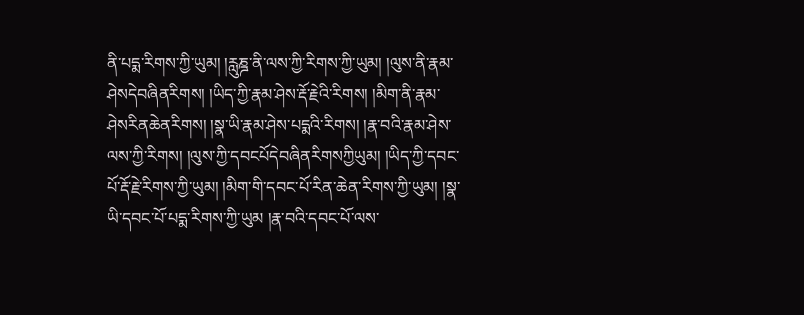ནི་པདྨ་རིགས་ཀྱི་ཡུམ། །རླུཎྜ་ནི་ལས་ཀྱི་རིགས་ཀྱི་ཡུམ། །ལུས་ནི་རྣམ་ཤེསདེབཞིནརིགས། །ཡིད་ཀྱི་རྣམ་ཤེས་རྡོ་རྗེའི་རིགས། །མིག་ནི་རྣམ་ཤེསརིནཆེནརིགས། །སྣ་ཡི་རྣམ་ཤེས་པདྨའི་རིགས། །རྣ་བའི་རྣམ་ཤེས་ལས་ཀྱི་རིགས། །ལུས་ཀྱི་དབངཔོདེབཞིནརིགསཀྱིཡུམ། །ཡིད་ཀྱི་དབང་པོ་རྡོ་རྗེ་རིགས་ཀྱི་ཡུམ། །མིག་གི་དབང་པོ་རིན་ཆེན་རིགས་ཀྱི་ཡུམ། །སྣ་ཡི་དབང་པོ་པདྨ་རིགས་ཀྱི་ཡུམ །རྣ་བའི་དབང་པོ་ལས་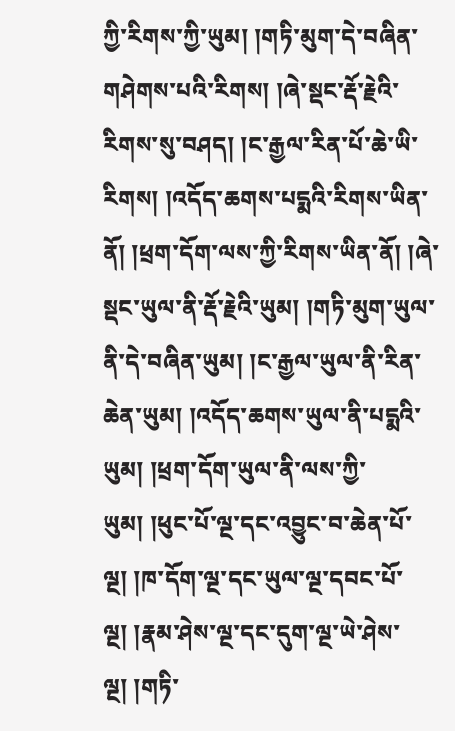ཀྱི་རིགས་ཀྱི་ཡུམ། །གཏི་མུག་དེ་བཞིན་གཤེགས་པའི་རིགས། །ཞེ་སྡང་རྡོ་རྗེའི་རིགས་སུ་བཤད། །ང་རྒྱལ་རིན་པོ་ཆེ་ཡི་རིགས། །འདོད་ཆགས་པདྨའི་རིགས་ཡིན་ནོ། །ཕྲག་དོག་ལས་ཀྱི་རིགས་ཡིན་ནོ། །ཞེ་སྡང་ཡུལ་ནི་རྡོ་རྗེའི་ཡུམ། །གཏི་མུག་ཡུལ་ནི་དེ་བཞིན་ཡུམ། །ང་རྒྱལ་ཡུལ་ནི་རིན་ཆེན་ཡུམ། །འདོད་ཆགས་ཡུལ་ནི་པདྨའི་ཡུམ། །ཕྲག་དོག་ཡུལ་ནི་ལས་ཀྱི་ཡུམ། །ཕུང་པོ་ལྔ་དང་འབྱུང་བ་ཆེན་པོ་ལྔ། །ཁ་དོག་ལྔ་དང་ཡུལ་ལྔ་དབང་པོ་ལྔ། །རྣམ་ཤེས་ལྔ་དང་དུག་ལྔ་ཡེ་ཤེས་ལྔ། །གཏི་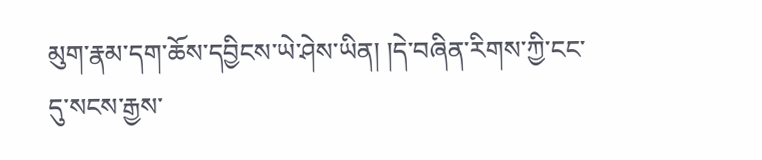མུག་རྣམ་དག་ཆོས་དབྱིངས་ཡེ་ཤེས་ཡིན། །དེ་བཞིན་རིགས་ཀྱི་ངང་དུ་སངས་རྒྱས་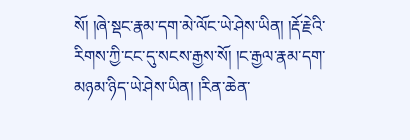སོ། །ཞེ་སྡང་རྣམ་དག་མེ་ལོང་ཡེ་ཤེས་ཡིན། །རྡོ་རྗེའི་རིགས་ཀྱི་ངང་དུ་སངས་རྒྱས་སོ། །ང་རྒྱལ་རྣམ་དག་མཉམ་ཉིད་ཡེ་ཤེས་ཡིན། །རིན་ཆེན་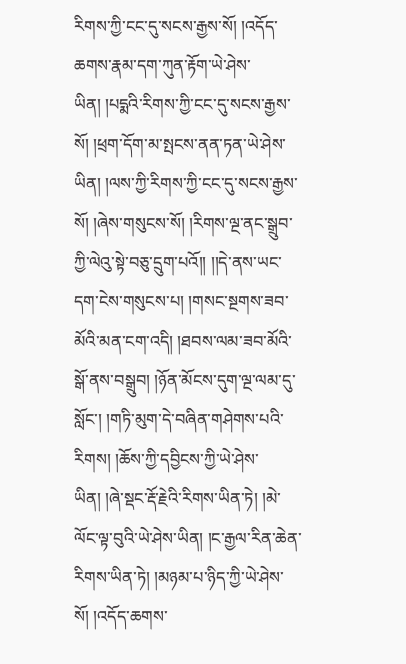རིགས་ཀྱི་ངང་དུ་སངས་རྒྱས་སོ། །འདོད་ཆགས་རྣམ་དག་ཀུན་རྟོག་ཡེ་ཤེས་ཡིན། །པདྨའི་རིགས་ཀྱི་ངང་དུ་སངས་རྒྱས་སོ། །ཕྲག་དོག་མ་སྤངས་ནན་ཏན་ཡེ་ཤེས་ཡིན། །ལས་ཀྱི་རིགས་ཀྱི་ངང་དུ་སངས་རྒྱས་སོ། །ཞེས་གསུངས་སོ། །རིགས་ལྔ་ནང་སྒྲུབ་ཀྱི་ལེའུ་སྟེ་བཅུ་དྲུག་པའོ།། །།དེ་ནས་ཡང་དག་ངེས་གསུངས་པ། །གསང་སྔགས་ཟབ་མོའི་མན་ངག་འདི། །ཐབས་ལམ་ཟབ་མོའི་སྒོ་ནས་བསྒྲུབ། །ཉོན་མོངས་དུག་ལྔ་ལམ་དུ་སློང་། །གཏི་མུག་དེ་བཞིན་གཤེགས་པའི་རིགས། །ཆོས་ཀྱི་དབྱིངས་ཀྱི་ཡེ་ཤེས་ཡིན། །ཞེ་སྡང་རྡོ་རྗེའི་རིགས་ཡིན་ཏེ། །མེ་ལོང་ལྟ་བུའི་ཡེ་ཤེས་ཡིན། །ང་རྒྱལ་རིན་ཆེན་རིགས་ཡིན་ཏེ། །མཉམ་པ་ཉིད་ཀྱི་ཡེ་ཤེས་སོ། །འདོད་ཆགས་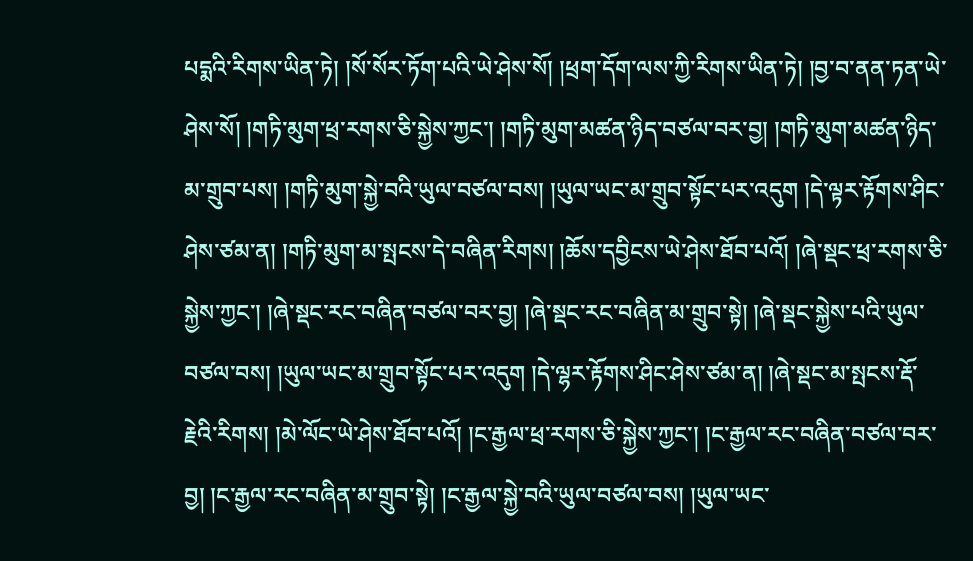པདྨའི་རིགས་ཡིན་ཏེ། །སོ་སོར་ཏོག་པའི་ཡེ་ཤེས་སོ། །ཕྲག་དོག་ལས་ཀྱི་རིགས་ཡིན་ཏེ། །བྱ་བ་ནན་ཏན་ཡེ་ཤེས་སོ། །གཏི་མུག་ཕྲ་རགས་ཅི་སྐྱེས་ཀྱང་། །གཏི་མུག་མཚན་ཉིད་བཙལ་བར་བྱ། །གཏི་མུག་མཚན་ཉིད་མ་གྲུབ་པས། །གཏི་མུག་སྐྱེ་བའི་ཡུལ་བཙལ་བས། །ཡུལ་ཡང་མ་གྲུབ་སྟོང་པར་འདུག །དེ་ལྟར་རྟོགས་ཤིང་ཤེས་ཙམ་ན། །གཏི་མུག་མ་སྤངས་དེ་བཞིན་རིགས། །ཆོས་དབྱིངས་ཡེ་ཤེས་ཐོབ་པའོ། །ཞེ་སྡང་ཕྲ་རགས་ཅི་སྐྱེས་ཀྱང་། །ཞེ་སྡང་རང་བཞིན་བཙལ་བར་བྱ། །ཞེ་སྡང་རང་བཞིན་མ་གྲུབ་སྟེ། །ཞེ་སྡང་སྐྱེས་པའི་ཡུལ་བཙལ་བས། །ཡུལ་ཡང་མ་གྲུབ་སྟོང་པར་འདུག །དེ་ལྷར་རྟོགས་ཤིང་ཤེས་ཙམ་ན། །ཞེ་སྡང་མ་སྤངས་རྡོ་རྗེའི་རིགས། །མེ་ལོང་ཡེ་ཤེས་ཐོབ་པའོ། །ང་རྒྱལ་ཕྲ་རགས་ཅི་སྐྱེས་ཀྱང་། །ང་རྒྱལ་རང་བཞིན་བཙལ་བར་བྱ། །ང་རྒྱལ་རང་བཞིན་མ་གྲུབ་སྟེ། །ང་རྒྱལ་སྐྱེ་བའི་ཡུལ་བཙལ་བས། །ཡུལ་ཡང་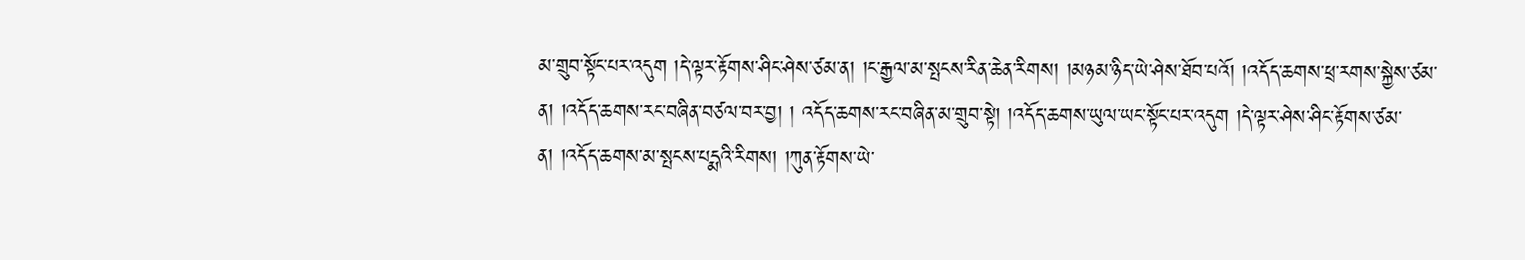མ་གྲུབ་སྟོང་པར་འདུག །དེ་ལྟར་རྟོགས་ཤིང་ཤེས་ཙམ་ན། །ང་རྒྱལ་མ་སྤངས་རིན་ཆེན་རིགས། །མཉམ་ཉིད་ཡེ་ཤེས་ཐོབ་པའོ། །འདོད་ཆགས་ཕྲ་རགས་སྐྱེས་ཙམ་ན། །འདོད་ཆགས་རང་བཞིན་བཙལ་བར་བྱ། ། འདོད་ཆགས་རང་བཞིན་མ་གྲུབ་སྟེ། །འདོད་ཆགས་ཡུལ་ཡང་སྟོང་པར་འདུག །དེ་ལྟར་ཤེས་ཤིང་རྟོགས་ཙམ་ན། །འདོད་ཆགས་མ་སྤངས་པདྨའི་རིགས། །ཀུན་རྟོགས་ཡེ་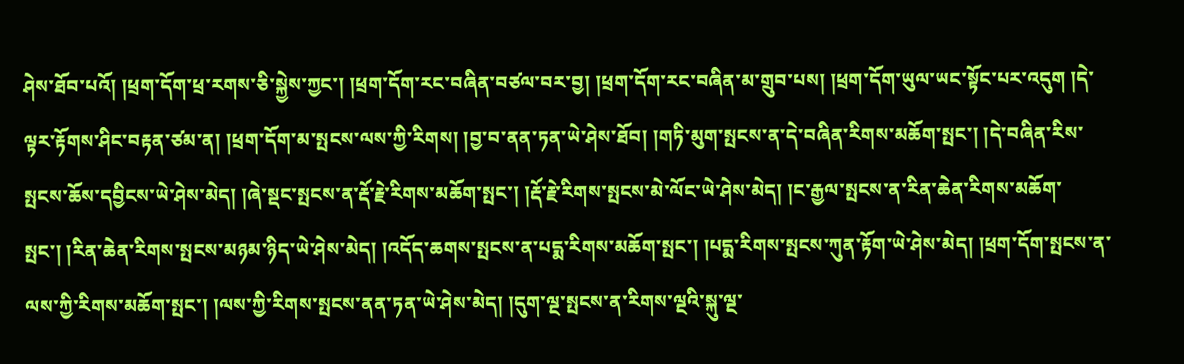ཤེས་ཐོབ་པའོ། །ཕྲག་དོག་ཕྲ་རགས་ཅི་སྐྱེས་ཀྱང་། །ཕྲག་དོག་རང་བཞིན་བཙལ་བར་བྱ། །ཕྲག་དོག་རང་བཞིན་མ་གྲུབ་པས། །ཕྲག་དོག་ཡུལ་ཡང་སྟོང་པར་འདུག །དེ་ལྟར་རྟོགས་ཤིང་བརྟན་ཙམ་ན། །ཕྲག་དོག་མ་སྤངས་ལས་ཀྱི་རིགས། །བྱ་བ་ནན་ཏན་ཡེ་ཤེས་ཐོབ། །གཏི་མུག་སྤངས་ན་དེ་བཞིན་རིགས་མཆོག་སྤང་། །དེ་བཞིན་རིས་སྤངས་ཆོས་དབྱིངས་ཡེ་ཤེས་མེད། །ཞེ་སྡང་སྤངས་ན་རྡོ་རྗེ་རིགས་མཆོག་སྤང་། །རྡོ་རྗེ་རིགས་སྤངས་མེ་ལོང་ཡེ་ཤེས་མེད། །ང་རྒྱལ་སྤངས་ན་རིན་ཆེན་རིགས་མཆོག་སྤང་། །རིན་ཆེན་རིགས་སྤངས་མཉམ་ཉིད་ཡེ་ཤེས་མེད། །འདོད་ཆགས་སྤངས་ན་པདྨ་རིགས་མཆོག་སྤང་། །པདྨ་རིགས་སྤངས་ཀུན་རྟོག་ཡེ་ཤེས་མེད། །ཕྲག་དོག་སྤངས་ན་ལས་ཀྱི་རིགས་མཆོག་སྤང་། །ལས་ཀྱི་རིགས་སྤངས་ནན་ཏན་ཡེ་ཤེས་མེད། །དུག་ལྔ་སྤངས་ན་རིགས་ལྔའི་སྐུ་ལྔ་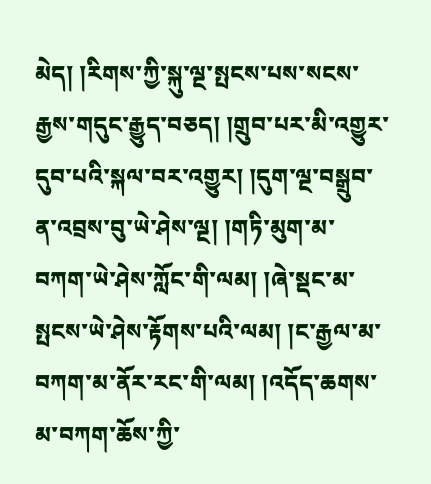མེད། །རིགས་ཀྱི་སྐུ་ལྔ་སྤངས་པས་སངས་རྒྱས་གདུང་རྒྱུད་བཅད། །གྲུབ་པར་མི་འགྱུར་དུབ་པའི་སྐལ་བར་འགྱུར། །དུག་ལྔ་བསྒྲུབ་ན་འབྲས་བུ་ཡེ་ཤེས་ལྔ། །གཏི་མུག་མ་བཀག་ཡེ་ཤེས་ཀློང་གི་ལམ། །ཞེ་སྡང་མ་སྤངས་ཡེ་ཤེས་རྟོགས་པའི་ལམ། །ང་རྒྱལ་མ་བཀག་མ་ནོར་རང་གི་ལམ། །འདོད་ཆགས་མ་བཀག་ཆོས་ཀྱི་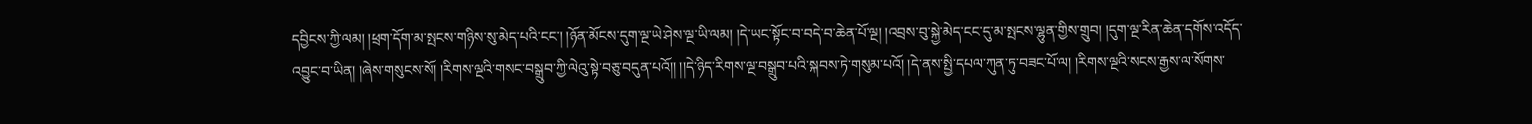དབྱིངས་ཀྱི་ལམ། །ཕྲག་དོག་མ་སྤངས་གཉིས་སུ་མེད་པའི་ངང་། །ཉོན་མོངས་དུག་ལྔ་ཡེ་ཤེས་ལྔ་ཡི་ལམ། །དེ་ཡང་སྟོང་བ་བདེ་བ་ཆེན་པོ་ལྔ། །འབྲས་བུ་སྐྱེ་མེད་ངང་དུ་མ་སྤངས་ལྷུན་གྱིས་གྲུབ། །དུག་ལྔ་རིན་ཆེན་དགོས་འདོད་འབྱུང་བ་ཡིན། །ཞེས་གསུངས་སོ། །རིགས་ལྔའི་གསང་བསྒྲུབ་ཀྱི་ལེའུ་སྟེ་བཅུ་བདུན་པའོ།། །།དེ་ཉིད་རིགས་ལྔ་བསྒྲུབ་པའི་སྐབས་ཏེ་གསུམ་པའོ། །དེ་ནས་སྤྱི་དཔལ་ཀུན་ཏུ་བཟང་པོ་ལ། །རིགས་ལྔའི་སངས་རྒྱས་ལ་སོགས་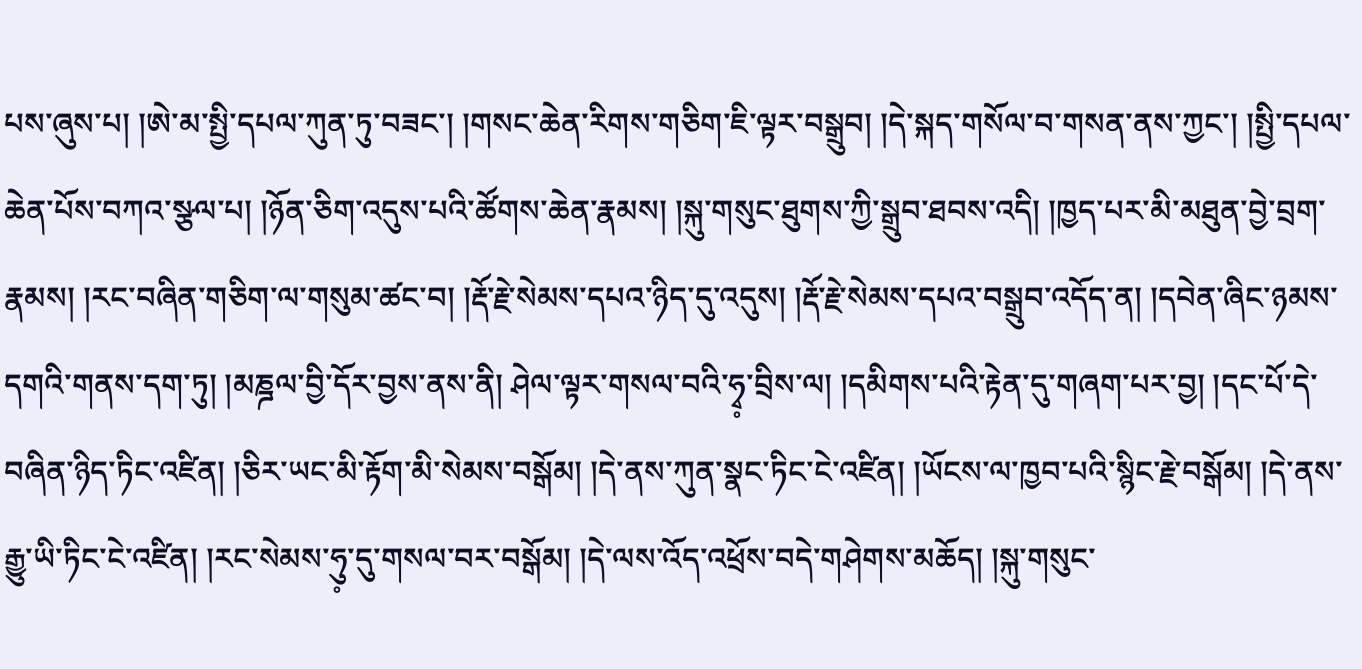པས་ཞུས་པ། །ཨེ་མ་སྤྱི་དཔལ་ཀུན་ཏུ་བཟང་། །གསང་ཆེན་རིགས་གཅིག་ཇི་ལྟར་བསྒྲུབ། །དེ་སྐད་གསོལ་བ་གསན་ནས་ཀྱང་། །སྤྱི་དཔལ་ཆེན་པོས་བཀའ་སྩལ་པ། །ཉོན་ཅིག་འདུས་པའི་ཚོགས་ཆེན་རྣམས། །སྐུ་གསུང་ཐུགས་ཀྱི་སྒྲུབ་ཐབས་འདི། །ཁྱད་པར་མི་མཐུན་བྱེ་བྲག་རྣམས། །རང་བཞིན་གཅིག་ལ་གསུམ་ཚང་བ། །རྡོ་རྗེ་སེམས་དཔའ་ཉིད་དུ་འདུས། །རྡོ་རྗེ་སེམས་དཔའ་བསྒྲུབ་འདོད་ན། །དབེན་ཞིང་ཉམས་དགའི་གནས་དག་ཏུ། །མཎྜལ་བྱི་དོར་བྱས་ནས་ནི། ཤེལ་ལྟར་གསལ་བའི་ཧྭ༷་བྲིས་ལ། །དམིགས་པའི་རྟེན་དུ་གཞག་པར་བྱ། །དང་པོ་དེ་བཞིན་ཉིད་ཏིང་འཛིན། །ཅིར་ཡང་མི་རྟོག་མི་སེམས་བསྒོམ། །དེ་ནས་ཀུན་སྣང་ཏིང་ངེ་འཛིན། །ཡོངས་ལ་ཁྱབ་པའི་སྙིང་རྗེ་བསྒོམ། །དེ་ནས་རྒྱུ་ཡི་ཏིང་ངེ་འཛིན། །རང་སེམས་ཧུ༷་དུ་གསལ་བར་བསྒོམ། །དེ་ལས་འོད་འཕྲོས་བདེ་གཤེགས་མཆོད། །སྐུ་གསུང་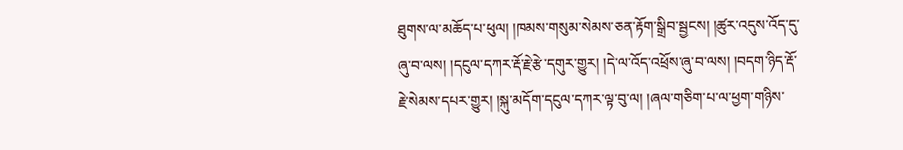ཐུགས་ལ་མཆོད་པ་ཕུལ། །ཁམས་གསུམ་སེམས་ཅན་རྟོག་སྒྲིབ་སྦྱངས། །ཚུར་འདུས་འོད་དུ་ཞུ་བ་ལས། །དངུལ་དཀར་རྡོ་རྗེ་རྩེ་དགུར་གྱུར། །དེ་ལ་འོད་འཕྲོས་ཞུ་བ་ལས། །བདག་ཉིད་རྡོ་རྗེ་སེམས་དཔར་གྱུར། །སྐུ་མདོག་དངུལ་དཀར་ལྟ་བུ་ལ། །ཞལ་གཅིག་པ་ལ་ཕྱག་གཉིས་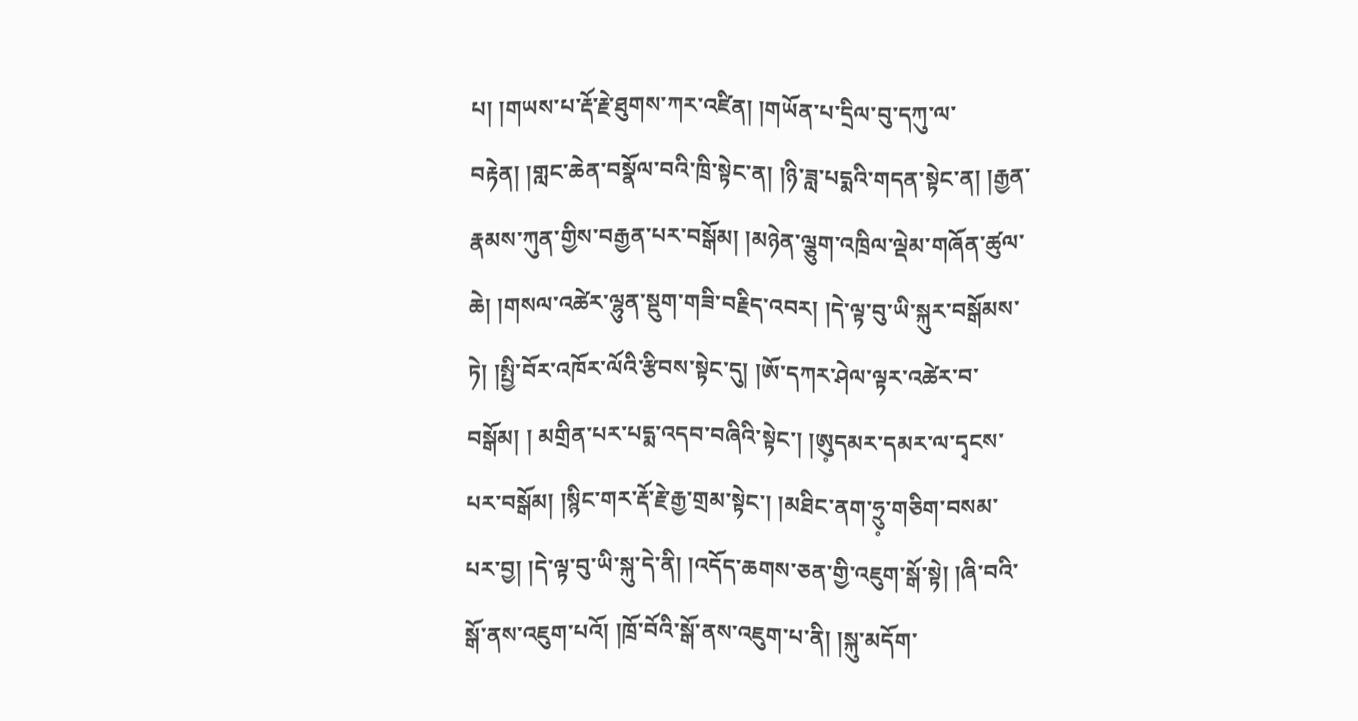པ། །གཡས་པ་རྡོ་རྗེ་ཐུགས་ཀར་འཛིན། །གཡོན་པ་དྲིལ་བུ་དཀུ་ལ་བརྟེན། །གླང་ཆེན་བསྣོལ་བའི་ཁྲི་སྟེང་ན། །ཉི་ཟླ་པདྨའི་གདན་སྟེང་ན། །རྒྱན་རྣམས་ཀུན་གྱིས་བརྒྱན་པར་བསྒོམ། །མཉེན་ལྕུག་འཁྲིལ་ལྡེམ་གཞོན་ཚུལ་ཆེ། །གསལ་འཚེར་ལྷུན་སྡུག་གཟི་བརྗིད་འབར། །དེ་ལྟ་བུ་ཡི་སྐུར་བསྒོམས་ཏེ། །སྤྱི་བོར་འཁོར་ལོའི་རྩིབས་སྟེང་དུ། །ཨོ་དཀར་ཤེལ་ལྟར་འཚེར་བ་བསྒོམ། ། མགྲིན་པར་པདྨ་འདབ་བཞིའི་སྟེང་། །ཨུ༷དམར་དམར་ལ་དྭངས་པར་བསྒོམ། །སྙིང་གར་རྡོ་རྗེ་རྒྱ་གྲམ་སྟེང་། །མཐིང་ནག་ཧྲུ༷་གཅིག་བསམ་པར་བྱ། །དེ་ལྟ་བུ་ཡི་སྐུ་དེ་ནི། །འདོད་ཆགས་ཅན་གྱི་འཇུག་སྒོ་སྟེ། །ཞི་བའི་སྒོ་ནས་འཇུག་པའོ། །ཁྲོ་བོའི་སྒོ་ནས་འཇུག་པ་ནི། །སྐུ་མདོག་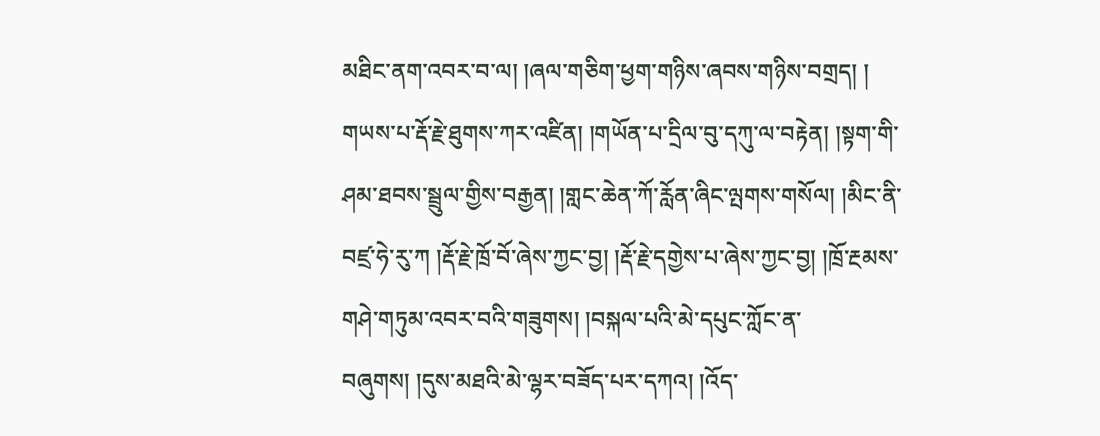མཐིང་ནག་འབར་བ་ལ། །ཞལ་གཅིག་ཕྱག་གཉིས་ཞབས་གཉིས་བགྲད། ། གཡས་པ་རྡོ་རྗེ་ཐུགས་ཀར་འཛིན། །གཡོན་པ་དྲིལ་བུ་དཀུ་ལ་བརྟེན། །སྟག་གི་ཤམ་ཐབས་སྦྲུལ་གྱིས་བརྒྱན། །གླང་ཆེན་ཀོ་རློན་ཞིང་ལྤགས་གསོལ། །མིང་ནི་བཛྲ་ཧེ་རུ་ཀ །རྡོ་རྗེ་ཁྲོ་བོ་ཞེས་ཀྱང་བྱ། །རྡོ་རྗེ་དགྱེས་པ་ཞེས་ཀྱང་བྱ། །ཁྲོ་རྔམས་གཤེ་གཏུམ་འབར་བའི་གཟུགས། །བསྐལ་པའི་མེ་དཔུང་ཀློང་ན་བཞུགས། །དུས་མཐའི་མེ་ལྷར་བཟོད་པར་དཀའ། །འོད་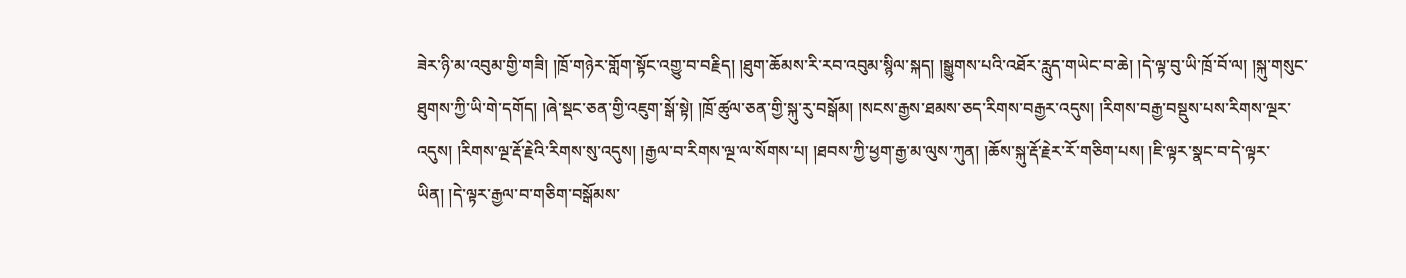ཟེར་ཉི་མ་འབུམ་གྱི་གཟི། །ཁྲོ་གཉེར་གློག་སྟོང་འགྱུ་བ་བརྗིད། །ཐུག་ཆོམས་རི་རབ་འབུམ་སྙིལ་སྐད། །སྒྱུགས་པའི་འཐོར་རླུད་གཡེང་བ་ཆེ། །དེ་ལྟ་བུ་ཡི་ཁྲོ་བོ་ལ། །སྐུ་གསུང་ཐུགས་ཀྱི་ཡི་གེ་དགོད། །ཞེ་སྡང་ཅན་གྱི་འཇུག་སྒོ་སྟེ། །ཁྲོ་ཚུལ་ཅན་གྱི་སྐུ་རུ་བསྒོམ། །སངས་རྒྱས་ཐམས་ཅད་རིགས་བརྒྱར་འདུས། །རིགས་བརྒྱ་བསྡུས་པས་རིགས་ལྔར་འདུས། །རིགས་ལྔ་རྡོ་རྗེའི་རིགས་སུ་འདུས། །རྒྱལ་བ་རིགས་ལྔ་ལ་སོགས་པ། །ཐབས་ཀྱི་ཕྱག་རྒྱ་མ་ལུས་ཀུན། །ཆོས་སྐུ་རྡོ་རྗེར་རོ་གཅིག་པས། །ཇི་ལྟར་སྣང་བ་དེ་ལྟར་ཡིན། །དེ་ལྟར་རྒྱལ་བ་གཅིག་བསྒོམས་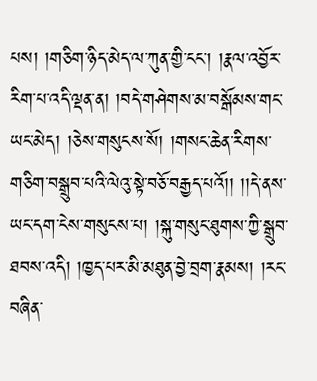པས། །གཅིག་ཉིད་མེད་ལ་ཀུན་གྱི་ངང་། །རྣལ་འབྱོར་རིག་པ་འདི་ལྡན་ན། །བདེ་གཤེགས་མ་བསྒོམས་གང་ཡང་མེད། །ཅེས་གསུངས་སོ། །གསང་ཆེན་རིགས་གཅིག་བསྒྲུབ་པའི་ལེའུ་སྟེ་བཅོ་བརྒྱད་པའོ།། །།དེ་ནས་ཡང་དག་ངེས་གསུངས་པ། །སྐུ་གསུང་ཐུགས་ཀྱི་སྒྲུབ་ཐབས་འདི། །ཁྱད་པར་མི་མཐུན་བྱེ་བྲག་རྣམས། །རང་བཞིན་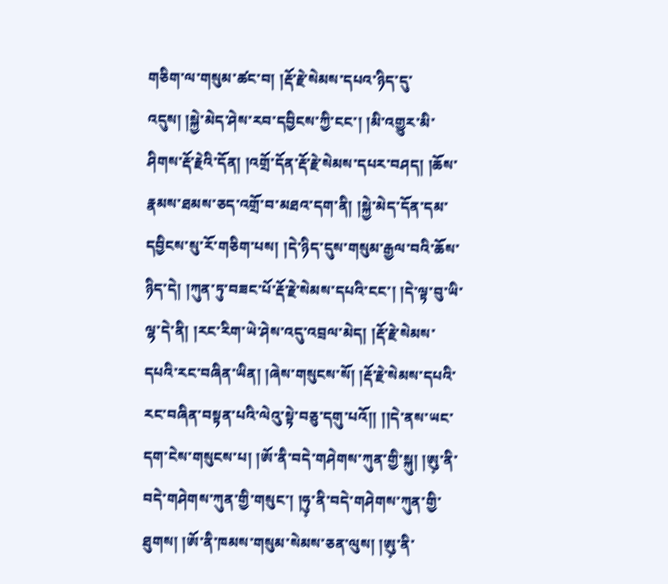གཅིག་ལ་གསུམ་ཚང་བ། །རྡོ་རྗེ་སེམས་དཔའ་ཉིད་དུ་འདུས། །སྐྱེ་མེད་ཤེས་རབ་དབྱིངས་ཀྱི་ངང་། །མི་འགྱུར་མི་ཤིགས་རྡོ་རྗེའི་དོན། །འགྲོ་དོན་རྡོ་རྗེ་སེམས་དཔར་བཤད། །ཆོས་རྣམས་ཐམས་ཅད་འགྲོ་བ་མཐའ་དག་ནི། །སྐྱེ་མེད་དོན་དམ་དབྱིངས་སུ་རོ་གཅིག་པས། །དེ་ཉིད་དུས་གསུམ་རྒྱལ་བའི་ཆོས་ཉིད་དེ། །ཀུན་ཏུ་བཟང་པོ་རྡོ་རྗེ་སེམས་དཔའི་ངང་། །དེ་ལྟ་བུ་ཡི་ལྷ་དེ་ནི། །རང་རིག་ཡེ་ཤེས་འདུ་འབྲལ་མེད། །རྡོ་རྗེ་སེམས་དཔའི་རང་བཞིན་ཡིན། །ཞེས་གསུངས་སོ། །རྡོ་རྗེ་སེམས་དཔའི་རང་བཞིན་བསྟན་པའི་ལེའུ་སྟེ་བཅུ་དགུ་པའོ།། །།དེ་ནས་ཡང་དག་ངེས་གསུངས་པ། །ཨོ་ནི་བདེ་གཤེགས་ཀུན་གྱི་སྐུ། །ཨུ༷་ནི་བདེ་གཤེགས་ཀུན་གྱི་གསུང་། །ཧུ༷་ནི་བདེ་གཤེགས་ཀུན་གྱི་ཐུགས། །ཨོ་ནི་ཁམས་གསུམ་སེམས་ཅན་ལུས། །ཨུ༷་ནི་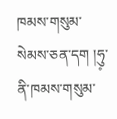ཁམས་གསུམ་སེམས་ཅན་དག །ཧུ༷་ནི་ཁམས་གསུམ་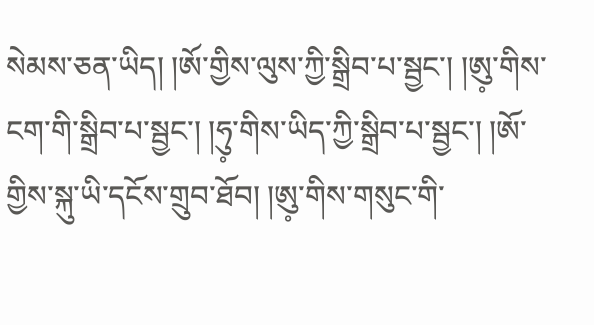སེམས་ཅན་ཡིད། །ཨོ་གྱིས་ལུས་ཀྱི་སྒྲིབ་པ་སྦྱང་། །ཨུ༷་གིས་ངག་གི་སྒྲིབ་པ་སྦྱང་། །ཧུ༷་གིས་ཡིད་ཀྱི་སྒྲིབ་པ་སྦྱང་། །ཨོ་གྱིས་སྐུ་ཡི་དངོས་གྲུབ་ཐོབ། །ཨུ༷་གིས་གསུང་གི་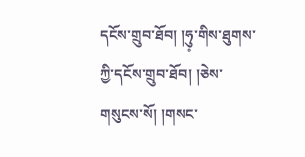དངོས་གྲུབ་ཐོབ། །ཧུ༷་གིས་ཐུགས་ཀྱི་དངོས་གྲུབ་ཐོབ། །ཅེས་གསུངས་སོ། །གསང་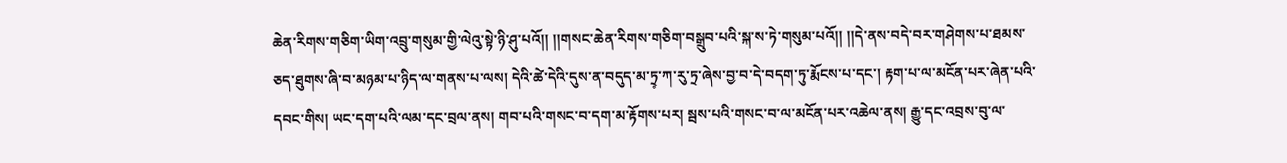ཆེན་རིགས་གཅིག་ཡིག་འབྲུ་གསུམ་གྱི་ལེའུ་སྟེ་ཉི་ཤུ་པའོ།། །།གསང་ཆེན་རིགས་གཅིག་བསྒྲུབ་པའི་སྐ་ས་ཏེ་གསུམ་པའོ།། །།དེ་ནས་བདེ་བར་གཤེགས་པ་ཐམས་ཅད་ཐུགས་ཞི་བ་མཉམ་པ་ཉིད་ལ་གནས་པ་ལས། དེའི་ཚེ་དེའི་དུས་ན་བདུད་མ་ཏྲ༷་ཀ་རུ་ཏྲ་ཞེས་བྱ་བ་དེ་བདག་ཏུ་རྨོངས་པ་དང་། རྟག་པ་ལ་མངོན་པར་ཞེན་པའི་དབང་གིས། ཡང་དག་པའི་ལམ་དང་བྲལ་ནས། གབ་པའི་གསང་བ་དག་མ་རྟོགས་པར། སྦས་པའི་གསང་བ་ལ་མངོན་པར་འཆེལ་ནས། རྒྱུ་དང་འབྲས་བུ་ལ་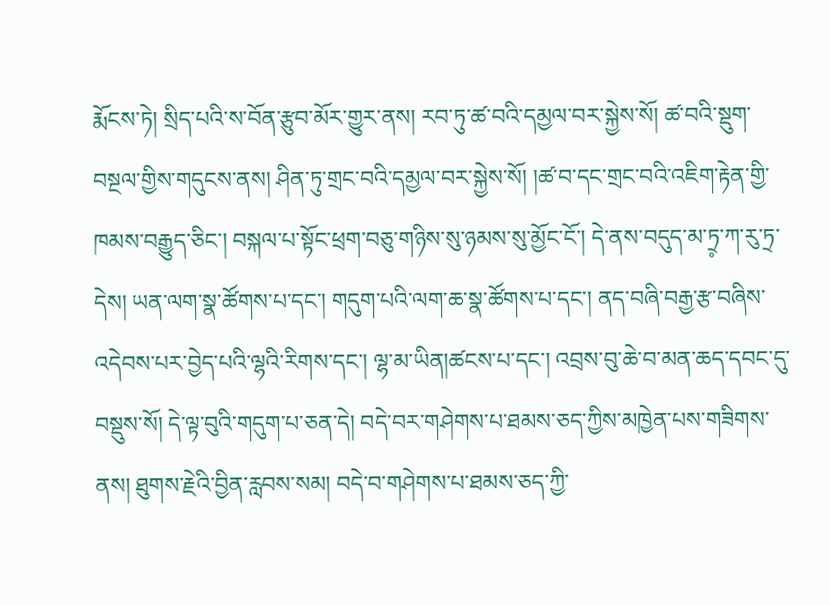རྨོངས་ཏེ། སྲིད་པའི་ས་བོན་རྩུབ་མོར་གྱུར་ནས། རབ་ཏུ་ཚ་བའི་དམྱལ་བར་སྐྱེས་སོ། ཚ་བའི་སྡུག་བསྔལ་གྱིས་གདུངས་ནས། ཤིན་ཏུ་གྲང་བའི་དམྱལ་བར་སྐྱེས་སོ། །ཚ་བ་དང་གྲང་བའི་འཇིག་རྟེན་གྱི་ཁམས་བརྒྱུད་ཅིང་། བསྐལ་པ་སྟོང་ཕྲག་བཅུ་གཉིས་སུ་ཉམས་སུ་མྱོང་ངོ་། དེ་ནས་བདུད་མ་ཏྲ༷་ཀ་རུ་ཏྲ་དེས། ཡན་ལག་སྣ་ཚོགས་པ་དང་། གདུག་པའི་ལག་ཆ་སྣ་ཚོགས་པ་དང་། ནད་བཞི་བརྒྱ་རྩ་བཞིས་འདེབས་པར་བྱེད་པའི་ལྷའི་རིགས་དང་། ལྷ་མ་ཡིན།ཚངས་པ་དང་། འབྲས་བུ་ཆེ་བ་མན་ཆད་དབང་དུ་བསྡུས་སོ། དེ་ལྟ་བུའི་གདུག་པ་ཅན་དེ། བདེ་བར་གཤེགས་པ་ཐམས་ཅད་ཀྱིས་མཁྱེན་པས་གཟིགས་ནས། ཐུགས་རྗེའི་བྱིན་རླབས་སམ། བདེ་བ་གཤེགས་པ་ཐམས་ཅད་ཀྱི་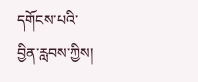དགོངས་པའི་བྱིན་རླབས་ཀྱིས།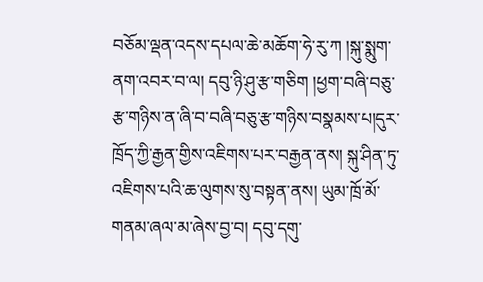བཅོམ་ལྡན་འདས་དཔལ་ཆེ་མཆོག་ཧེ་རུ་ཀ །སྐུ་སྨུག་ནག་འབར་བ་ལ། དབུ་ཉི་ཤུ་རྩ་གཅིག །ཕྱག་བཞི་བཅུ་རྩ་གཉིས་ན་ཞི་བ་བཞི་བཅུ་རྩ་གཉིས་བསྣམས་པ།དུར་ཁྲོད་ཀྱི་རྒྱན་གྱིས་འཇིགས་པར་བརྒྱན་ནས། སྐུ་ཤིན་ཏུ་འཇིགས་པའི་ཆ་ལུགས་སུ་བསྟན་ནས། ཡུམ་ཁྲོ་མོ་གནམ་ཞལ་མ་ཞེས་བྱ་བ། དབུ་དགུ་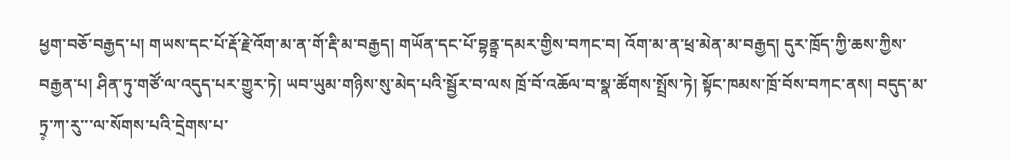ཕྱག་བཅོ་བརྒྱད་པ། གཡས་དང་པོ་རྡོ་རྗེ་འོག་མ་ན་གོ་རྡི་མ་བརྒྱད། གཡོན་དང་པོ་བྷནྟྲ་དམར་གྱིས་བཀང་བ། འོག་མ་ན་ཕྲ་མེན་མ་བརྒྱད། དུར་ཁྲོད་ཀྱི་ཆས་ཀྱིས་བརྒྱན་པ། ཤིན་ཏུ་གཙོ་ལ་འདུད་པར་གྱུར་ཏེ། ཡབ་ཡུམ་གཉིས་སུ་མེད་པའི་སྦྱོར་བ་ལས ཁྲོ་བོ་འཆོལ་བ་སྣ་ཚོགས་སྤྲོས་ཏེ། སྟོང་ཁམས་ཁྲོ་བོས་བཀང་ནས། བདུད་མ་ཏྲ༷་ཀ་རུ་་་ལ་སོགས་པའི་དྲེགས་པ་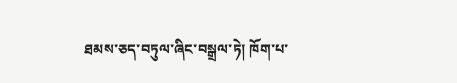ཐམས་ཅད་བཏུལ་ཞིང་བསྒྲལ་ཏེ། ཁོག་པ་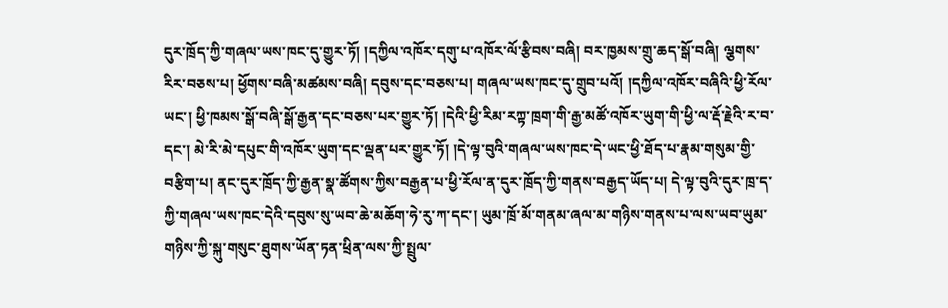དུར་ཁྲོད་ཀྱི་གཞལ་ཡས་ཁང་དུ་གྱུར་ཏོ། །དཀྱིལ་འཁོར་དགུ་པ་འཁོར་ལོ་རྩིབས་བཞི། བར་ཁྱམས་གྲུ་ཆད་སྒོ་བཞི། ལྕགས་རིར་བཅས་པ། ཕྱོགས་བཞི་མཚམས་བཞི། དབུས་དང་བཅས་པ། གཞལ་ཡས་ཁང་དུ་གྲུབ་པའོ། །དཀྱིལ་འཁོར་བཞིའི་ཕྱི་རོལ་ཡང་། ཕྱི་ཁམས་སྒོ་བཞི་སྒོ་རྒྱན་དང་བཅས་པར་གྱུར་ཏོ། །དེའི་ཕྱི་རིམ་རཀྟ་ཁྲག་གི་རྒྱ་མཚོ་འཁོར་ཡུག་གི་ཕྱི་ལ་རྡོ་རྗེའི་ར་བ་དང་། མེ་རི་མེ་དཔུང་གི་འཁོར་ཡུག་དང་ལྡན་པར་གྱུར་ཏོ། །དེ་ལྟ་བུའི་གཞལ་ཡས་ཁང་དེ་ཡང་ཕྱི་ཐོད་པ་རྣམ་གསུམ་གྱི་བརྩིག་པ། ནང་དུར་ཁྲོད་ཀྱི་རྒྱན་སྣ་ཚོགས་ཀྱིས་བརྒྱན་པ་ཕྱི་རོལ་ན་དུར་ཁྲོད་ཀྱི་གནས་བརྒྱད་ཡོད་པ། དེ་ལྟ་བུའི་དུར་ཁྲ་ད་ཀྱི་གཞལ་ཡས་ཁང་དེའི་དབུས་སུ་ཡབ་ཆེ་མཆོག་ཧེ་རུ་ཀ་དང་། ཡུམ་ཁྲོ་མོ་གནམ་ཞལ་མ་གཉིས་གནས་པ་ལས་ཡབ་ཡུམ་གཉིས་ཀྱི་སྐུ་གསུང་ཐུགས་ཡོན་ཏན་ཕྲིན་ལས་ཀྱི་སྤྲུལ་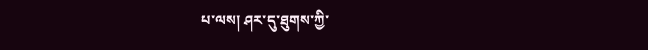པ་ལས། ཤར་དུ་ཐུགས་ཀྱི་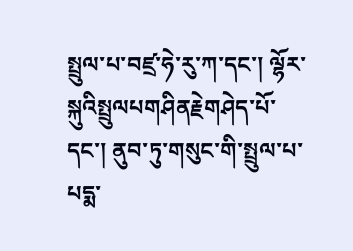སྤྲུལ་པ་བཛྲ་ཧེ་རུ་ཀ་དང་། ལྷོར་སྐུའིསྤྲུལཔགཤིནརྗེགཤེད་པོ་དང་། ནུབ་ཏུ་གསུང་གི་སྤྲུལ་པ་པདྨ་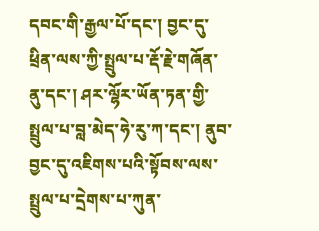དབང་གི་རྒྱལ་པོ་དང་། བྱང་དུ་ཕྲིན་ལས་ཀྱི་སྤྲུལ་པ་རྡོ་རྗེ་གཞོན་ནུ་དང་། ཤར་ལྷོར་ཡོན་ཏན་གྱི་སྤྲུལ་པ་བླ་མེད་ཧེ་རུ་ཀ་དང་། ནུབ་བྱང་དུ་འཇིགས་པའི་སྟོབས་ལས་སྤྲུལ་པ་དྲེགས་པ་ཀུན་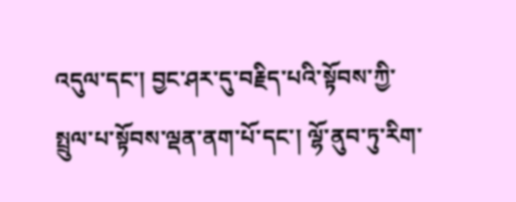འདུལ་དང་། བྱང་ཤར་དུ་བརྗིད་པའི་སྟོབས་ཀྱི་སྤྲུལ་པ་སྟོབས་ལྡན་ནག་པོ་དང་། ལྷོ་ནུབ་ཏུ་རིག་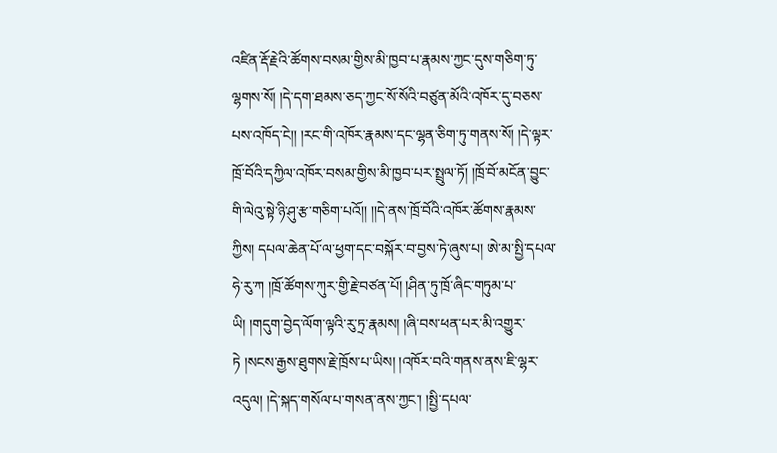འཛིན་རྡོ་རྗེའི་ཚོགས་བསམ་གྱིས་མི་ཁྱབ་པ་རྣམས་ཀྱང་དུས་གཅིག་ཏུ་ལྷགས་སོ། །དེ་དག་ཐམས་ཅད་ཀྱང་སོ་སོའི་བཙུན་མོའི་འཁོར་དུ་བཅས་པས་འཁོད་ངེ།། །རང་གི་འཁོར་རྣམས་དང་ལྷན་ཅིག་ཏུ་གནས་སོ། །དེ་ལྟར་ཁྲོ་བོའི་དཀྱིལ་འཁོར་བསམ་གྱིས་མི་ཁྱབ་པར་སྤྲུལ་ཏོ། །ཁྲོ་བོ་མངོན་བྱུང་གི་ལེའུ་སྟེ་ཉི་ཤུ་རྩ་གཅིག་པའོ།། །།དེ་ནས་ཁྲོ་བོའི་འཁོར་ཚོགས་རྣམས་ཀྱིས། དཔལ་ཆེན་པོ་ལ་ཕྱག་དང་བསྐོར་བ་བྱས་ཏེ་ཞུས་པ། ཨེ་མ་སྤྱི་དཔལ་ཧེ་རུ་ཀ །ཁྲོ་ཚོགས་ཀུར་གྱི་རྗེ་བཙན་པོ། །ཤིན་ཏུ་ཁྲོ་ཞིང་གཏུམ་པ་ཡི། །གདུག་བྱེད་ལོག་ལྟའི་རུ་ཏྲ་རྣམས། །ཞི་བས་ཕན་པར་མི་འགྱུར་ཏེ །སངས་རྒྱས་ཐུགས་རྗེ་ཁྲོས་པ་ཡིས། །འཁོར་བའི་གནས་ནས་ཇི་ལྷར་འདུལ། །དེ་སྐད་གསོལ་པ་གསན་ནས་ཀྱང་། །སྤྱི་དཔལ་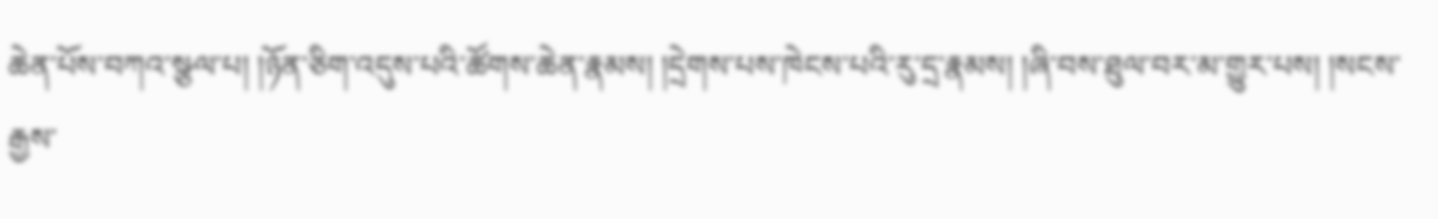ཆེན་པོས་བཀའ་སྩལ་པ། །ཉོན་ཅིག་འདུས་པའི་ཚོགས་ཆེན་རྣམས། །དྲེགས་པས་ཁེངས་པའི་རུ་དྲ་རྣམས། །ཞི་བས་ཐུལ་བར་མ་གྱུར་པས། །སངས་རྒྱས་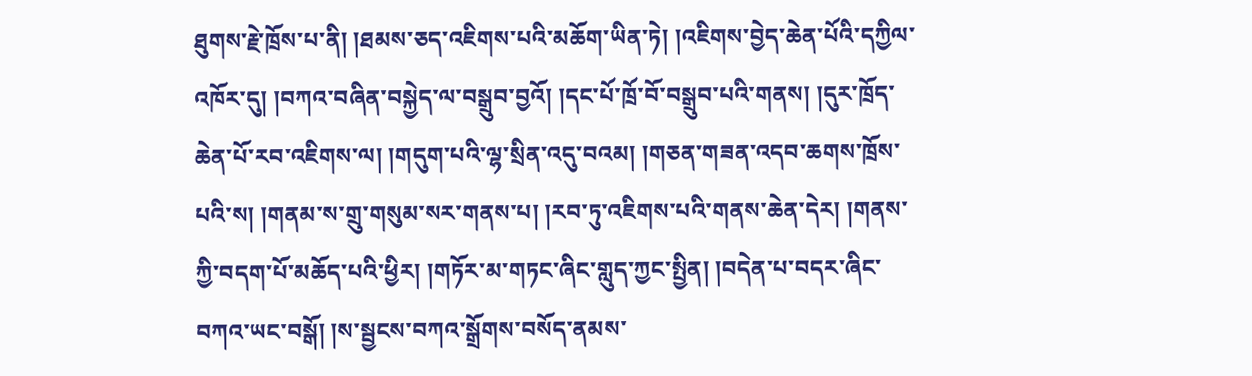ཐུགས་རྗེ་ཁྲོས་པ་ནི། །ཐམས་ཅད་འཇིགས་པའི་མཆོག་ཡིན་ཏེ། །འཇིགས་བྱེད་ཆེན་པོའི་དཀྱིལ་འཁོར་དུ། །བཀའ་བཞིན་བསྐྱེད་ལ་བསྒྲུབ་བྱའོ། །དང་པོ་ཁྲོ་བོ་བསྒྲུབ་པའི་གནས། །དུར་ཁྲོད་ཆེན་པོ་རབ་འཇིགས་ལ། །གདུག་པའི་ལྷ་སྲིན་འདུ་བའམ། །གཅན་གཟན་འདབ་ཆགས་ཁྲོས་པའི་ས། །གནམ་ས་གྲུ་གསུམ་སར་གནས་པ། །རབ་ཏུ་འཇིགས་པའི་གནས་ཆེན་དེར། །གནས་ཀྱི་བདག་པོ་མཆོད་པའི་ཕྱིར། །གཏོར་མ་གཏང་ཞིང་གླུད་ཀྱང་སྤྱིན། །བདེན་པ་བདར་ཞིང་བཀའ་ཡང་བསྒོ། །ས་སྦྱངས་བཀའ་སྒྲོགས་བསོད་ནམས་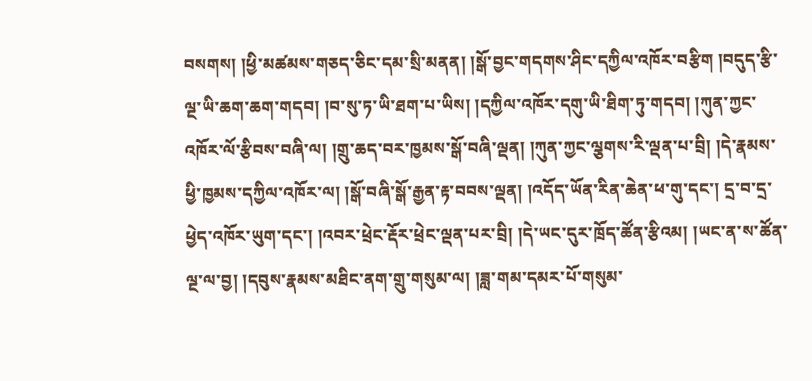བསགས། །ཕྱི་མཚམས་གཅད་ཅིང་དམ་སྲི་མནན། །སྒོ་བྱང་གདགས་ཤིང་དཀྱིལ་འཁོར་བརྩིག །བདུད་རྩི་ལྔ་ཡི་ཆག་ཆག་གདབ། །བ་སུ་ཏ་ཡི་ཐག་པ་ཡིས། །དཀྱིལ་འཁོར་དགུ་ཡི་ཐིག་ཏུ་གདབ། །ཀུན་ཀྱང་འཁོར་ལོ་རྩིབས་བཞི་ལ། །གྲུ་ཆད་བར་ཁྱམས་སྒོ་བཞི་ལྡན། །ཀུན་ཀྱང་ལྕགས་རི་ལྡན་པ་བྲི། །དེ་རྣམས་ཕྱི་ཁྱམས་དཀྱིལ་འཁོར་ལ། །སྒོ་བཞི་སྒོ་རྒྱན་རྟ་བབས་ལྡན། །འདོད་ཡོན་རིན་ཆེན་ཕ་གུ་དང་། དྲ་བ་དྲ་ཕྱེད་འཁོར་ཡུག་དང་། །འབར་ཕྲེང་རྡོར་ཕྲེང་ལྡན་པར་བྲི། །དེ་ཡང་དུར་ཁྲོད་ཚོན་རྩིའམ། །ཡང་ན་ས་ཚོན་ལྔ་ལ་བྱ། །དབུས་རྣམས་མཐིང་ནག་གྲུ་གསུམ་ལ། །ཟླ་གམ་དམར་པོ་གསུམ་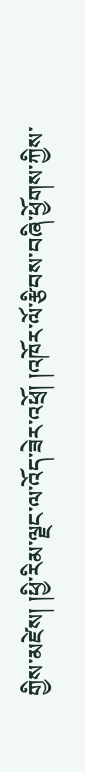གྱིས་མཛེས། །ཕྱི་རིམ་ལྗང་ལ་འོད་ཟེར་འཕྲོ། །འཁོར་ལོ་རྩིབས་བཞི་ཕྱོགས་ཀྱིས་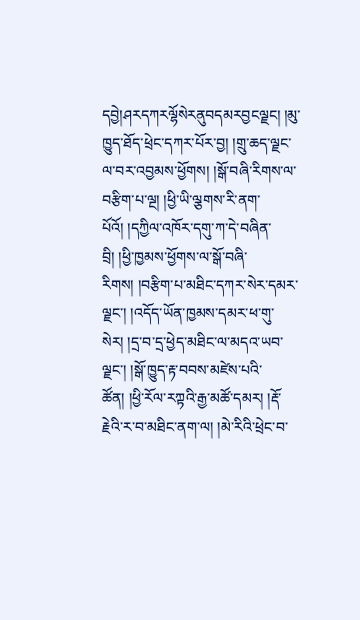དབྱེ།ཤརདཀརལྷོསེརནུབདམརབྱངལྗང། །མུ་ཁྱུད་ཐོད་ཕྲེང་དཀར་པོར་བྱ། །གྲུ་ཆད་ལྗང་ལ་བར་འབྱམས་ཕྱོགས། །སྒོ་བཞི་རིགས་ལ་བརྩིག་པ་ལྔ། །ཕྱི་ཡི་ལྕགས་རི་ནག་པོའོ། །དཀྱིལ་འཁོར་དགུ་ཀ་དེ་བཞིན་བྲི། །ཕྱི་ཁྱམས་ཕྱོགས་ལ་སྒོ་བཞི་རིགས། །བརྩིག་པ་མཐིང་དཀར་སེར་དམར་ལྗང་། །འདོད་ཡོན་ཁྱམས་དམར་ཕ་གུ་སེར། །དྲ་བ་དྲ་ཕྱེད་མཐིང་ལ་མདའ་ཡབ་ལྗང་། །སྒོ་ཁྱུད་རྟ་བབས་མཛེས་པའི་ཚོན། །ཕྱི་རོལ་རཀྟའི་རྒྱ་མཚོ་དམར། །རྡོ་རྗེའི་ར་བ་མཐིང་ནག་ལ། །མེ་རིའི་ཕྲེང་བ་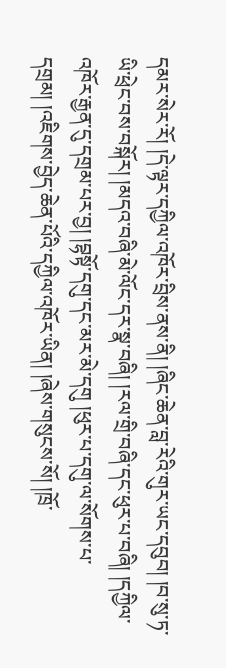དམར་སེར་རོ། །དེ་ལྟར་དཀྱིལ་འཁོར་བྲིས་ནས་ནི། །ཞིང་ཆེན་བླ་རེའི་གུར་ཡང་དབུབ། །བ་སུ་ཏ་ཡི་ཕྲེང་བས་བསྐོར། །མདའ་བཞི་མེ་ལོང་དར་སྣ་བཞི། །རལ་གྲི་བཞི་དང་ཕུར་པ་བཞི། །དཀྱིལ་འཁོར་རྒྱན་དུ་དགྲམ་པར་བྱ། །བྷསྟོ་དགུ་དང་མར་མེ་དགུ །ཕུར་པ་དགུ་ལ་སོགས་པ་དགྲམ། །འཇིགས་བྱེད་ཆེན་པོའི་དཀྱིལ་འཁོར་ཡིན། །ཞེས་གསུངས་སོ། །ཁྲོ་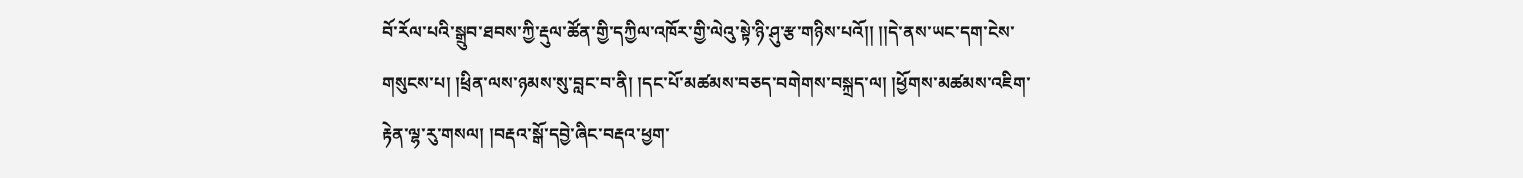བོ་རོལ་པའི་སྒྲུབ་ཐབས་ཀྱི་རྡུལ་ཚོན་གྱི་དཀྱིལ་འཁོར་གྱི་ལེའུ་སྟེ་ཉི་ཤུ་རྩ་གཉིས་པའོ།། །།དེ་ནས་ཡང་དག་ངེས་གསུངས་པ། །ཕྲིན་ལས་ཉམས་སུ་བླང་བ་ནི། །དང་པོ་མཚམས་བཅད་བགེགས་བསྐྲད་ལ། །ཕྱོགས་མཚམས་འཇིག་རྟེན་ལྷ་རུ་གསལ། །བརྡའ་སྒོ་དབྱེ་ཞིང་བརྡའ་ཕྱག་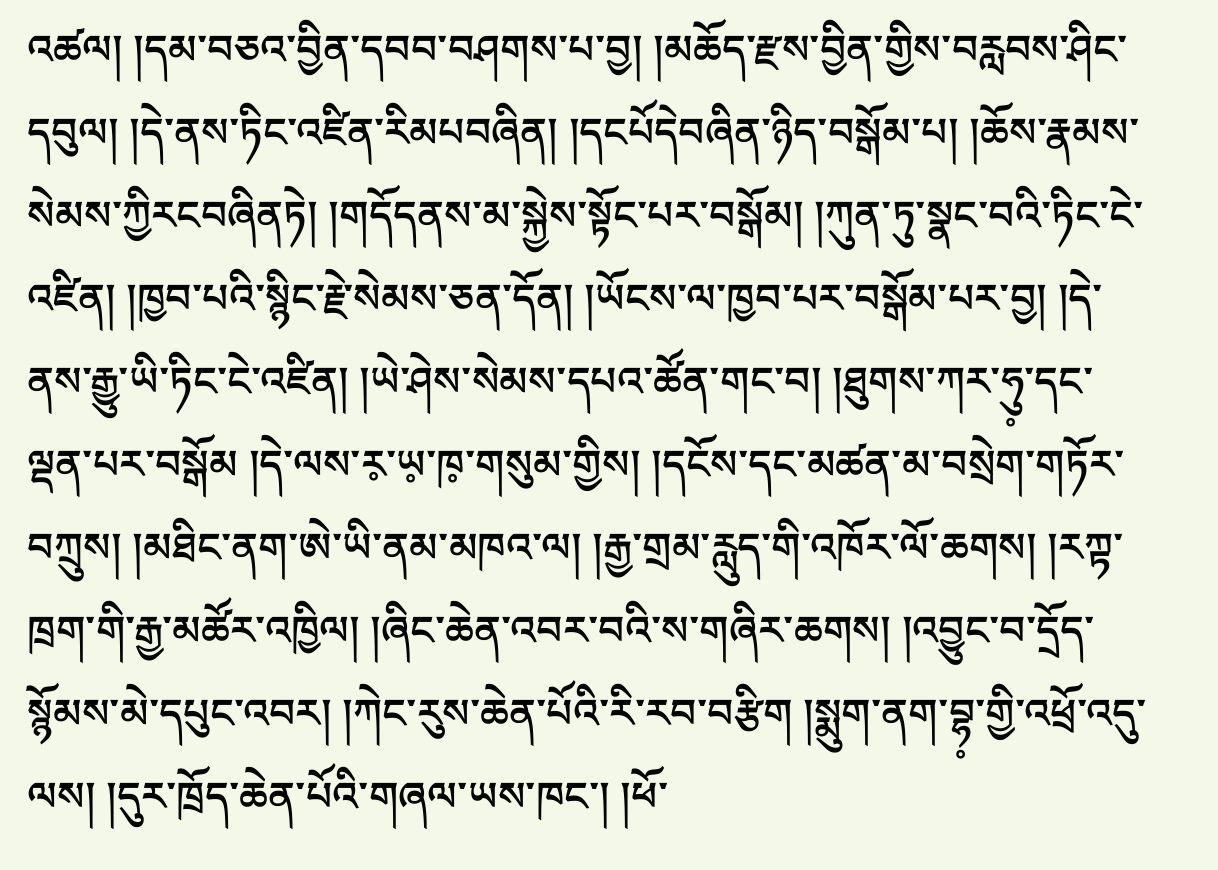འཚལ། །དམ་བཅའ་བྱིན་དབབ་བཤགས་པ་བྱ། །མཆོད་རྫས་བྱིན་གྱིས་བརླབས་ཤིང་དབུལ། །དེ་ནས་ཏིང་འཛིན་རིམཔབཞིན། །དངཔོདེབཞིན་ཉིད་བསྒོམ་པ། །ཆོས་རྣམས་སེམས་ཀྱིརངབཞིནཏེ། །གདོདནས་མ་སྐྱེས་སྟོང་པར་བསྒོམ། །ཀུན་ཏུ་སྣང་བའི་ཏིང་ངེ་འཛིན། །ཁྱབ་པའི་སྙིང་རྗེ་སེམས་ཅན་དོན། །ཡོངས་ལ་ཁྱབ་པར་བསྒོམ་པར་བྱ། །དེ་ནས་རྒྱུ་ཡི་ཏིང་ངེ་འཛིན། །ཡེ་ཤེས་སེམས་དཔའ་ཚོན་གང་བ། །ཐུགས་ཀར་ཧུ༷་དང་ལྡན་པར་བསྒོམ །དེ་ལས་ར༷་ཡ༷་ཁ༷་གསུམ་གྱིས། །དངོས་དང་མཚན་མ་བསྲེག་གཏོར་བཀྲུས། །མཐིང་ནག་ཨེ་ཡི་ནམ་མཁའ་ལ། །རྒྱ་གྲམ་རླུད་གི་འཁོར་ལོ་ཆགས། །རཀྟ་ཁྲག་གི་རྒྱ་མཚོར་འཁྱིལ། །ཞིང་ཆེན་འབར་བའི་ས་གཞིར་ཆགས། །འབྱུང་བ་དྲོད་སྙོམས་མེ་དཔུང་འབར། །ཀེང་རུས་ཆེན་པོའི་རི་རབ་བརྩིག །སྨུག་ནག་བྷ༷་གྱི་འཕྲོ་འདུ་ལས། །དུར་ཁྲོད་ཆེན་པོའི་གཞལ་ཡས་ཁང་། །ཕོ་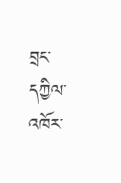བྲང་དཀྱིལ་འཁོར་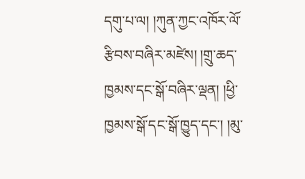དགུ་པ་ལ། །ཀུན་ཀྱང་འཁོར་ལོ་རྩིབས་བཞིར་མཛེས། །གྲུ་ཆད་ཁྱམས་དང་སྒོ་བཞིར་ལྡན། །ཕྱི་ཁྱམས་སྒོ་དང་སྒོ་ཁྱུད་དང་། །མུ་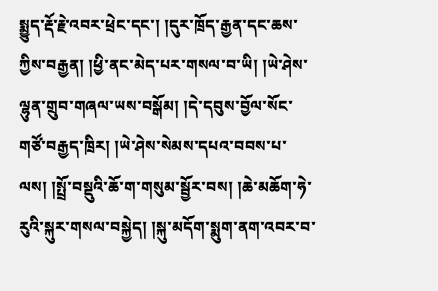སྨྱུད་རྡོ་རྗེ་འབར་ཕྲེང་དང་། །དུར་ཁྲོད་རྒྱན་དང་ཆས་ཀྱིས་བརྒྱན། །ཕྱི་ནང་མེད་པར་གསལ་བ་ཡི། །ཡེ་ཤེས་ལྷུན་གྲུབ་གཞལ་ཡས་བསྒོམ། །དེ་དབུས་བྱོལ་སོང་གཙོ་བརྒྱད་ཁྲིར། །ཡེ་ཤེས་སེམས་དཔའ་བབས་པ་ལས། །སྤྲོ་བསྡུའི་ཆོ་ག་གསུམ་སྦྱོར་བས། །ཆེ་མཆོག་ཧེ་རུའི་སྐུར་གསལ་བསྐྱེད། །སྐུ་མདོག་སྨུག་ནག་འབར་བ་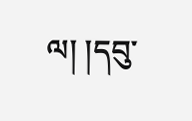ལ། །དབུ་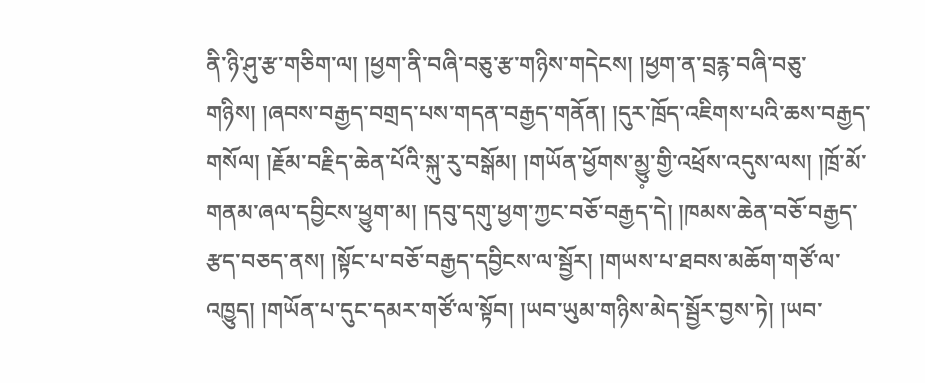ནི་ཉི་ཤུ་རྩ་གཅིག་ལ། །ཕྱག་ནི་བཞི་བཅུ་རྩ་གཉིས་གདེངས། །ཕྱག་ན་བྲརྙ་བཞི་བཅུ་གཉིས། །ཞབས་བརྒྱད་བགྲད་པས་གདན་བརྒྱད་གནོན། །དུར་ཁྲོད་འཇིགས་པའི་ཆས་བརྒྱད་གསོལ། །རྗོམ་བརྗིད་ཆེན་པོའི་སྐུ་རུ་བསྒོམ། །གཡོན་ཕྱོགས་མྱུ༷་གྱི་འཕྲོས་འདུས་ལས། །ཁྲོ་མོ་གནམ་ཞལ་དབྱིངས་ཕྱུག་མ། །དབུ་དགུ་ཕྱག་ཀྱང་བཅོ་བརྒྱད་དེ། །ཁམས་ཆེན་བཅོ་བརྒྱད་རྩད་བཅད་ནས། །སྟོང་པ་བཅོ་བརྒྱད་དབྱིངས་ལ་སྦྱོར། །གཡས་པ་ཐབས་མཆོག་གཙོ་ལ་འཁྱུད། །གཡོན་པ་དུང་དམར་གཙོ་ལ་སྟོབ། །ཡབ་ཡུམ་གཉིས་མེད་སྦྱོར་བྱས་ཏེ། །ཡབ་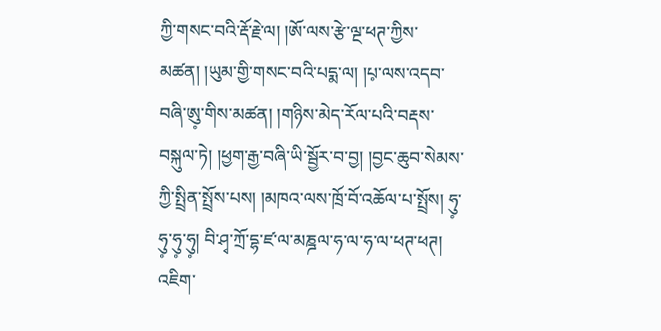ཀྱི་གསང་བའི་རྡོ་རྗེ་ལ། །ཨོ་ལས་རྩེ་ལྔ་ཕཊ་ཀྱིས་མཚན། །ཡུམ་གྱི་གསང་བའི་པདྨ་ལ། །པ༷་ལས་འདབ་བཞི་ཨུ༷་གིས་མཚན། །གཉིས་མེད་རོལ་པའི་བརྡས་བསྐུལ་ཏེ། །ཕྱག་རྒྱ་བཞི་ཡི་སྦྱོར་བ་བྱ། །བྱང་ཆུབ་སེམས་ཀྱི་སྤྲིན་སྤྲོས་པས། །མཁའ་ལས་ཁྲོ་བོ་འཆོལ་པ་སྤྲོས། ཧུ༷་ཧུ༷་ཧུ༷་ཧུ༷། བི་ཤྭ་ཀྲོ་དྷ་ཛ་ལ་མཎྜལ་ཧ་ལ་ཧ་ལ་ཕཊ་ཕཊ། འཇིག་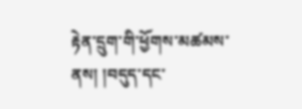རྟེན་དྲུག་གི་ཕྱོགས་མཚམས་ནས། །བདུད་དང་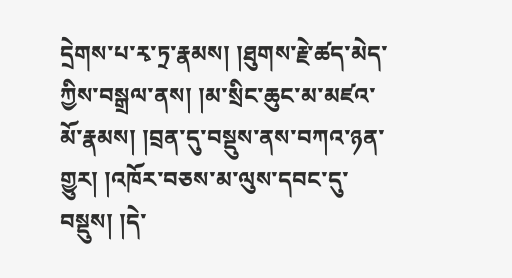དྲེགས་པ་རྭ་ཏྲ་རྣམས། །ཐུགས་རྗེ་ཚད་མེད་ཀྱིས་བསྒྲལ་ནས། །མ་སྲིང་ཆུང་མ་མཛའ་མོ་རྣམས། །བྲན་དུ་བསྡུས་ནས་བཀའ་ཉན་གྱུར། །འཁོར་བཅས་མ་ལུས་དབང་དུ་བསྡུས། །དེ་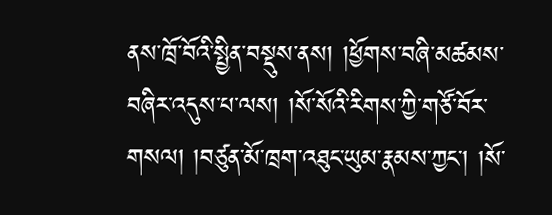ནས་ཁྲོ་བོའི་སྤྱིན་བསྡུས་ནས། །ཕྱོགས་བཞི་མཚམས་བཞིར་འདུས་པ་ལས། །སོ་སོའི་རིགས་ཀྱི་གཙོ་བོར་གསལ། །བཙུན་མོ་ཁྲག་འཐུང་ཡུམ་རྣམས་ཀྱང་། །སོ་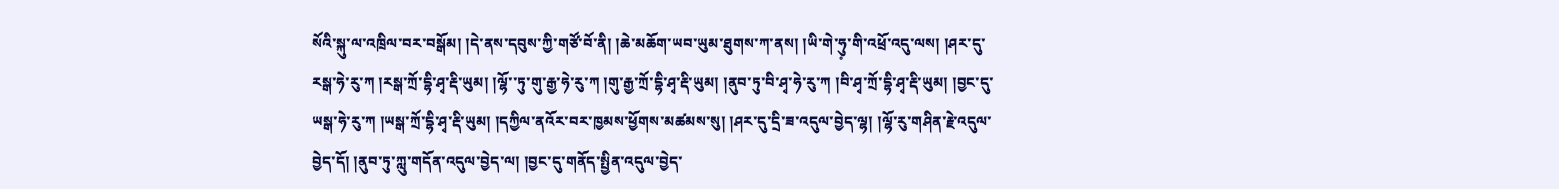སོའི་སྐུ་ལ་འཁྲིལ་བར་བསྒོམ། །དེ་ནས་དབུས་ཀྱི་གཙོ་བོ་ནི། །ཆེ་མཆོག་ཡབ་ཡུམ་ཐུགས་ཀ་ནས། །ཡི་གེ་ཧུ༷་གི་འཕྲོ་འདུ་ལས། །ཤར་དུ་རསྒ་ཧེ་རུ་ཀ །རསྒ་ཀྲོ་དྷི་ཤྭ་རྡི་ཡུམ། །ལྷོ་་ཏུ་གུ་རྒྱ་ཧེ་རུ་ཀ །གུ་རྒྱ་ཀྲོ་དྷི་ཤྭ་རྡི་ཡུམ། །ནུབ་ཏུ་བི་ཤྭ་ཧེ་རུ་ཀ །བི་ཤྭ་ཀྲོ་དྷི་ཤྭ་རྡི་ཡུམ། །བྱང་དུ་ཡསྒ་ཧེ་རུ་ཀ །ཡསྒ་ཀྲོ་དྷི་ཤྭ་རྡི་ཡུམ། །དཀྱིལ་ནའོར་བར་ཁྱམས་ཕྱོགས་མཚམས་སུ། །ཤར་དུ་དྲི་ཟ་འདུལ་བྱེད་ལྷ། །ལྷོ་རུ་གཤིན་རྗེ་འདུལ་བྱེད་དོ། །ནུབ་ཏུ་ཀླུ་གདོན་འདུལ་བྱེད་ལ། །བྱང་དུ་གནོད་སྤྱིན་འདུལ་བྱེད་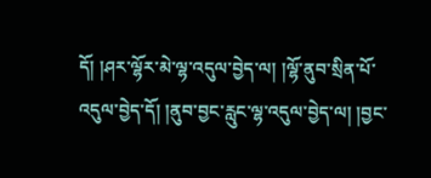དོ། །ཤར་ལྷོར་མེ་ལྷ་འདུལ་བྱེད་ལ། །ལྷོ་ནུབ་སྲིན་པོ་འདུལ་བྱེད་དོ། །ནུབ་བྱང་རླུང་ལྷ་འདུལ་བྱེད་ལ། །བྱང་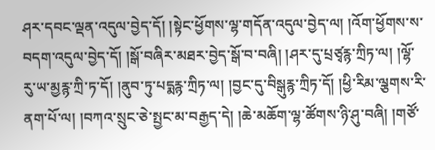ཤར་དབང་ལྡན་འདུལ་བྱེད་དོ། །སྟེང་ཕྱོགས་ལྷ་གདོན་འདུལ་བྱེད་ལ། །འོག་ཕྱོགས་ས་བདག་འདུལ་བྱེད་དོ། །སྒོ་བཞིར་མཐར་བྱེད་སྒོ་བ་བཞི། །ཤར་དུ་པྲཙྭརྙ་ཀྲིཏ་ལ། །ལྷོ་རུ་ཡ་མྱརྙ་ཀྲི་ཏ་དོ། །ནུབ་ཏུ་པདྨརྙ་ཀྲིཏ་ལ། །བྱང་དུ་བིསྒུརྙ་ཀྲིཏ་དོ། །ཕྱི་རིམ་ལྕགས་རི་ནག་པོ་ལ། །བཀའ་སྲུང་ཅེ་སྤྱང་མ་བརྒྱད་དེ། །ཆེ་མཆོག་ལྷ་ཚོགས་ཉི་ཤུ་བཞི། །གཙོ་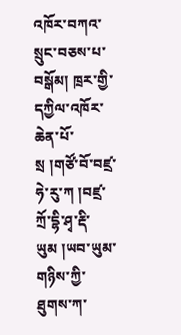འཁོར་བཀའ་སྲུང་བཅས་པ་བསྒོམ། ཁྲར་གྱི་དཀྱིལ་འཁོར་ཆེན་པོ་སྲ །གཙོ་བོ་བཛྲ་ཧེ་རུ་ཀ །བཛྲ་ཀྲོ་དྷི་ཤྭ་རྡི་ཡུམ །ཡབ་ཡུམ་གཉིས་ཀྱི་ཐུགས་ཀ་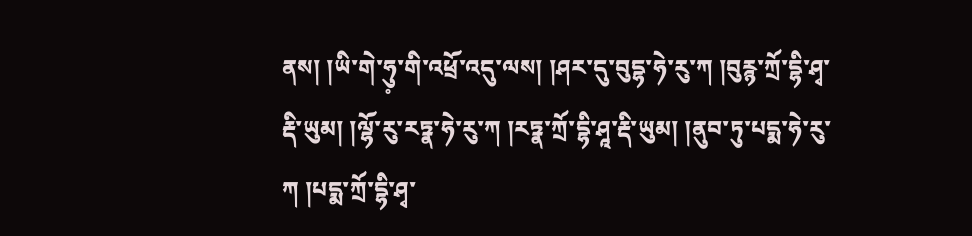ནས། །ཡི་གེ་ཧུ༷་གི་འཕྲོ་འདུ་ལས། །ཤར་དུ་བུདྷ་ཧེ་རུ་ཀ །བུརྙ་ཀྲོ་དྷི་ཤྭ་རྡི་ཡུམ། །ལྷོ་རུ་རཏྣ་ཧེ་རུ་ཀ །རཏྣ་ཀྲོ་དྷི་ཤཱ་རྡི་ཡུམ། །ནུབ་ཏུ་པདྨ་ཧེ་རུ་ཀ །པདྨ་ཀྲོ་དྷི་ཤྭ་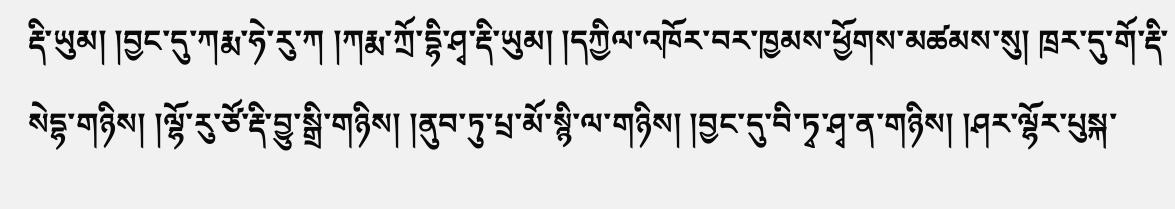རྡི་ཡུམ། །བྱང་དུ་ཀརྨ་ཧེ་རུ་ཀ །ཀརྨ་ཀྲོ་དྷི་ཤྭ་རྡི་ཡུམ། །དཀྱིལ་འཁོར་བར་ཁྱམས་ཕྱོགས་མཚམས་སུ། ཁྲར་དུ་གོ་རྡི་སེདྷ་གཉིས། །ལྷོ་རུ་ཙོ་རྡི་བྱུ་སྒྲི་གཉིས། །ནུབ་ཏུ་པྲ་མོ་སྙི་ལ་གཉིས། །བྱང་དུ་བི་ཏྭ་ཤྭ་ན་གཉིས། །ཤར་ལྷོར་པུསྐ་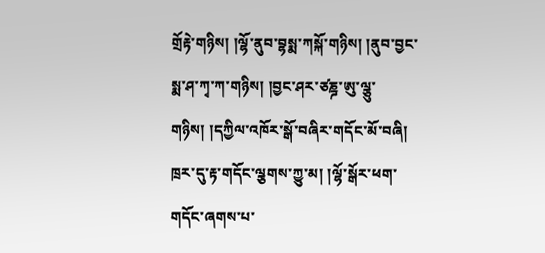གྲོརྟེ་གཉིས། །ལྷོ་ནུབ་བྷསྨ་ཀསྐོ་གཉིས། །ནུབ་བྱང་སྨ་ཤ་ཀྭ་ཀ་གཉིས། །བྱང་ཤར་ཙཎྜ་ཨུ་ལྕུ་གཉིས། །དཀྱིལ་འཁོར་སྒོ་བཞིར་གདོང་མོ་བཞི། ཁྲར་དུ་རྟ་གདོང་ལྕགས་ཀྱུ་མ། །ལྷོ་སྒོར་ཕག་གདོང་ཞགས་པ་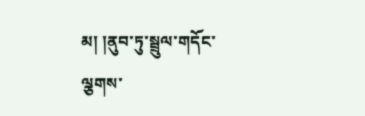མ། །ནུབ་ཏུ་སྦྲུལ་གདོང་ལྕགས་